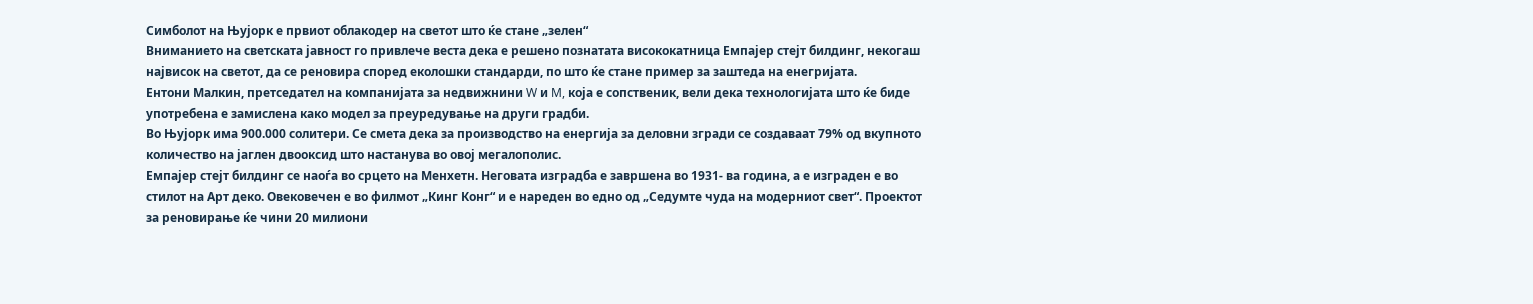Симболот на Њујорк е првиот облакодер на светот што ќе стане „зелен“
Вниманието на светската јавност го привлече веста дека е решено познатата висококатница Емпајер стејт билдинг, некогаш највисок на светот, да се реновира според еколошки стандарди, по што ќе стане пример за заштеда на енегријата.
Ентони Малкин, претседател на компанијата за недвижнини W и M, која е сопственик, вели дека технологијата што ќе биде употребена е замислена како модел за преуредување на други градби.
Во Њујорк има 900.000 солитери. Се смета дека за производство на енергија за деловни згради се создаваат 79% од вкупното количество на јаглен двооксид што настанува во овој мегалополис.
Емпајер стејт билдинг се наоѓа во срцето на Менхетн. Неговата изградба е завршена во 1931- ва година, а е изграден е во стилот на Арт деко. Овековечен е во филмот „Кинг Конг“ и е нареден во едно од „Седумте чуда на модерниот свет“. Проектот за реновирање ќе чини 20 милиони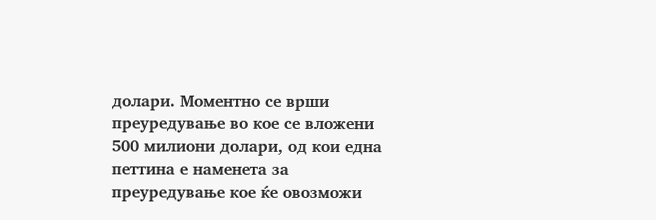долари. Моментно се врши преуредување во кое се вложени 500 милиони долари, од кои една петтина е наменета за преуредување кое ќе овозможи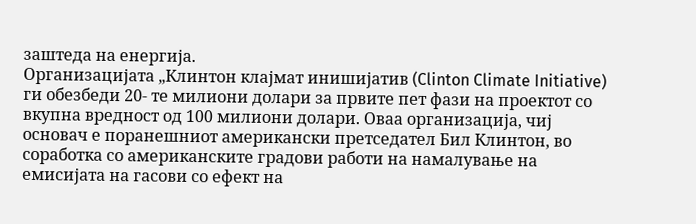заштеда на енергија.
Организацијата „Клинтон клајмат инишијатив (Clinton Climate Initiative) ги обезбеди 20- те милиони долари за првите пет фази на проектот со вкупна вредност од 100 милиони долари. Оваа организација, чиј основач е поранешниот американски претседател Бил Клинтон, во соработка со американските градови работи на намалување на емисијата на гасови со ефект на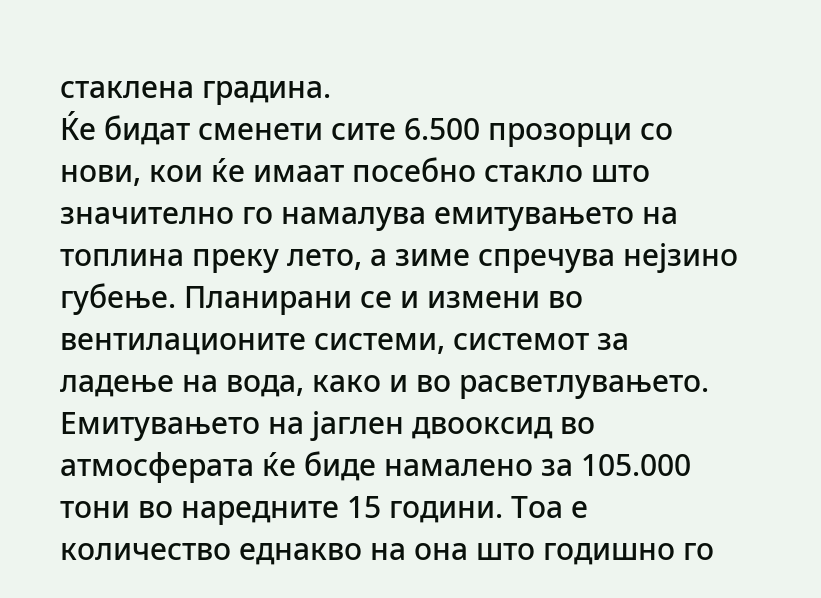стаклена градина.
Ќе бидат сменети сите 6.500 прозорци со нови, кои ќе имаат посебно стакло што значително го намалува емитувањето на топлина преку лето, а зиме спречува нејзино губење. Планирани се и измени во вентилационите системи, системот за ладење на вода, како и во расветлувањето.
Емитувањето на јаглен двооксид во атмосферата ќе биде намалено за 105.000 тони во наредните 15 години. Тоа е количество еднакво на она што годишно го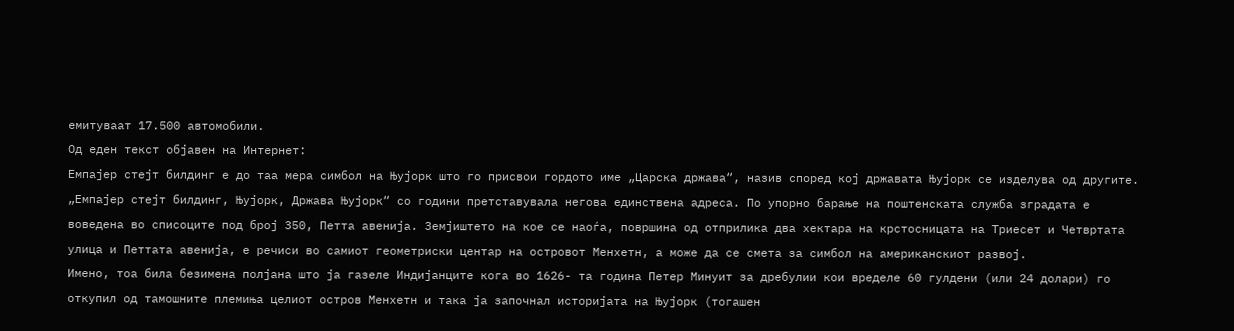емитуваат 17.500 автомобили.
Од еден текст објавен на Интернет:
Емпајер стејт билдинг е до таа мера симбол на Њујорк што го присвои гордото име „Царска држава“, назив според кој државата Њујорк се изделува од другите. „Емпајер стејт билдинг, Њујорк, Држава Њујорк“ со години претставувала негова единствена адреса. По упорно барање на поштенската служба зградата е воведена во списоците под број 350, Петта авенија. Земјиштето на кое се наоѓа, површина од отприлика два хектара на крстосницата на Триесет и Четвртата улица и Петтата авенија, е речиси во самиот геометриски центар на островот Менхетн, а може да се смета за симбол на американскиот развој.
Имено, тоа била безимена полјана што ја газеле Индијанците кога во 1626- та година Петер Минуит за дребулии кои вределе 60 гулдени (или 24 долари) го откупил од тамошните племиња целиот остров Менхетн и така ја започнал историјата на Њујорк (тогашен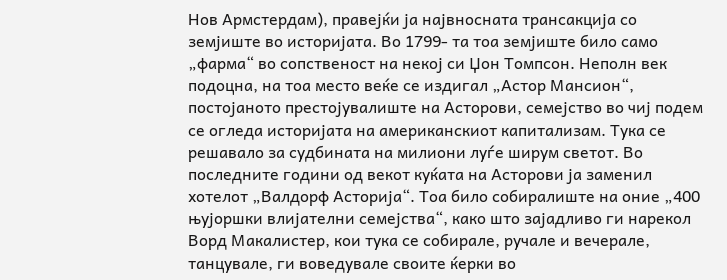Нов Армстердам), правејќи ја највносната трансакција со земјиште во историјата. Во 1799- та тоа земјиште било само „фарма“ во сопственост на некој си Џон Томпсон. Неполн век подоцна, на тоа место веќе се издигал „Астор Мансион“, постојаното престојувалиште на Асторови, семејство во чиј подем се огледа историјата на американскиот капитализам. Тука се решавало за судбината на милиони луѓе ширум светот. Во последните години од векот куќата на Асторови ја заменил хотелот „Валдорф Асторија“. Тоа било собиралиште на оние „400 њујоршки влијателни семејства“, како што зајадливо ги нарекол Ворд Макалистер, кои тука се собирале, ручале и вечерале, танцувале, ги воведувале своите ќерки во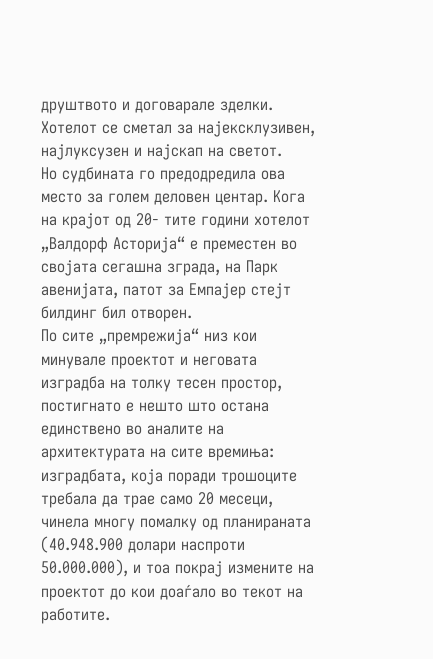друштвото и договарале зделки. Хотелот се сметал за најексклузивен, најлуксузен и најскап на светот.
Но судбината го предодредила ова место за голем деловен центар. Кога на крајот од 20- тите години хотелот „Валдорф Асторија“ е преместен во својата сегашна зграда, на Парк авенијата, патот за Емпајер стејт билдинг бил отворен.
По сите „премрежија“ низ кои минувале проектот и неговата изградба на толку тесен простор, постигнато е нешто што остана единствено во аналите на архитектурата на сите времиња: изградбата, која поради трошоците требала да трае само 20 месеци, чинела многу помалку од планираната (40.948.900 долари наспроти 50.000.000), и тоа покрај измените на проектот до кои доаѓало во текот на работите.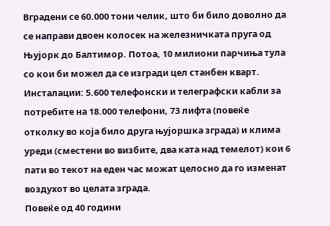Вградени се 60.000 тони челик, што би било доволно да се направи двоен колосек на железничката пруга од Њујорк до Балтимор. Потоа, 10 милиони парчиња тула со кои би можел да се изгради цел станбен кварт. Инсталации: 5.600 телефонски и телеграфски кабли за потребите на 18.000 телефони, 73 лифта (повеќе отколку во која било друга њујоршка зграда) и клима уреди (сместени во визбите, два ката над темелот) кои 6 пати во текот на еден час можат целосно да го изменат воздухот во целата зграда.
Повеќе од 40 години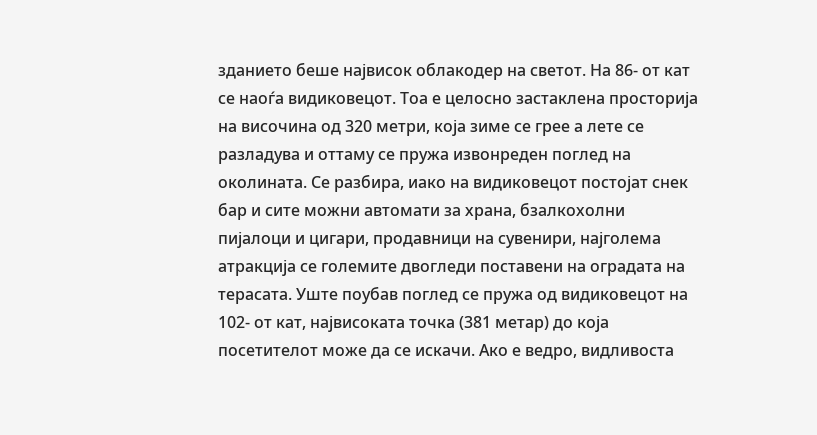зданието беше највисок облакодер на светот. На 86- от кат се наоѓа видиковецот. Тоа е целосно застаклена просторија на височина од 320 метри, која зиме се грее а лете се разладува и оттаму се пружа извонреден поглед на околината. Се разбира, иако на видиковецот постојат снек бар и сите можни автомати за храна, бзалкохолни пијалоци и цигари, продавници на сувенири, најголема атракција се големите двогледи поставени на оградата на терасата. Уште поубав поглед се пружа од видиковецот на 102- от кат, највисоката точка (381 метар) до која посетителот може да се искачи. Ако е ведро, видливоста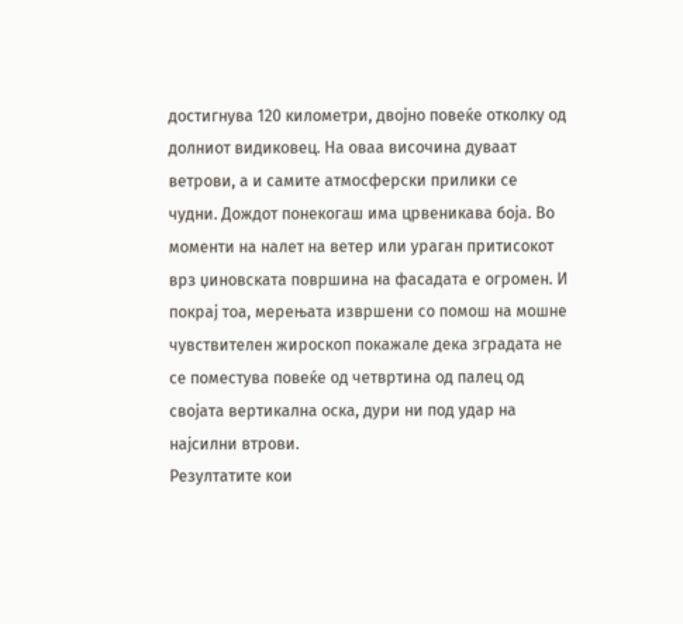достигнува 120 километри, двојно повеќе отколку од долниот видиковец. На оваа височина дуваат ветрови, а и самите атмосферски прилики се чудни. Дождот понекогаш има црвеникава боја. Во моменти на налет на ветер или ураган притисокот врз џиновската површина на фасадата е огромен. И покрај тоа, мерењата извршени со помош на мошне чувствителен жироскоп покажале дека зградата не се поместува повеќе од четвртина од палец од својата вертикална оска, дури ни под удар на најсилни втрови.
Резултатите кои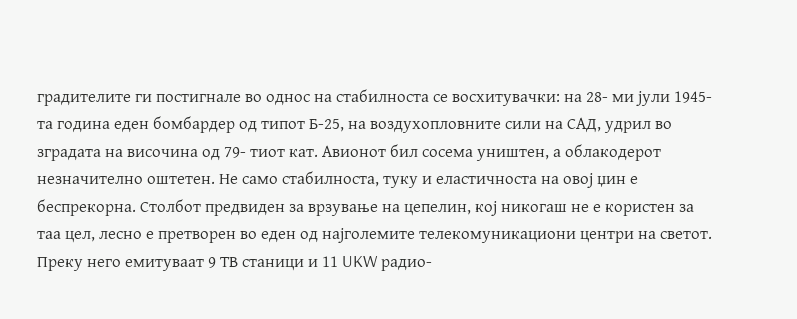градителите ги постигнале во однос на стабилноста се восхитувачки: на 28- ми јули 1945- та година еден бомбардер од типот Б-25, на воздухопловните сили на САД, удрил во зградата на височина од 79- тиот кат. Авионот бил сосема уништен, а облакодерот незначително оштетен. Не само стабилноста, туку и еластичноста на овој џин е беспрекорна. Столбот предвиден за врзување на цепелин, кој никогаш не е користен за таа цел, лесно е претворен во еден од најголемите телекомуникациони центри на светот. Преку него емитуваат 9 ТВ станици и 11 UKW радио-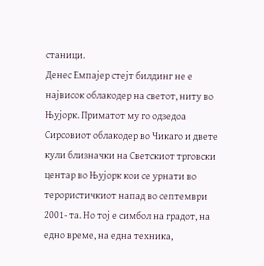станици.
Денес Емпајер стејт билдинг не е највисок облакодер на светот, ниту во Њујорк. Приматот му го одзедоа Сирсовиот облакодер во Чикаго и двете кули близначки на Светскиот трговски центар во Њујорк кои се урнати во терористичкиот напад во септември 2001- та. Но тој е симбол на градот, на едно време, на една техника,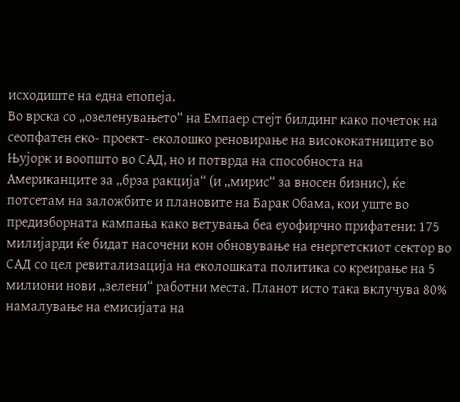исходиште на една епопеја.
Во врска со „озеленувањето“ на Емпаер стејт билдинг како почеток на сеопфатен еко- проект- еколошко реновирање на висококатниците во Њујорк и воопшто во САД, но и потврда на способноста на Американците за „брза ракција“ (и „мирис“ за вносен бизнис), ќе потсетам на заложбите и плановите на Барак Обама, кои уште во предизборната кампања како ветувања беа еуофирчно прифатени: 175 милијарди ќе бидат насочени кон обновување на енергетскиот сектор во САД со цел ревитализација на еколошката политика со креирање на 5 милиони нови „зелени“ работни места. Планот исто така вклучува 80% намалување на емисијата на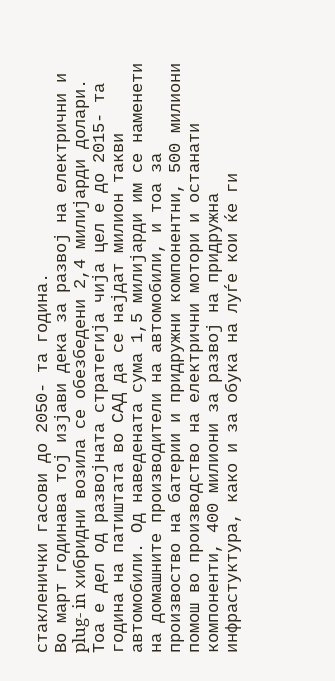стакленички гасови до 2050- та година.
Во март годинава тој изјави дека за развој на електрични и plug- in хибридни возила се обезбедени 2,4 милијарди долари. Тоа е дел од развојната стратегија чија цел е до 2015- та година на патиштата во САД да се најдат милион такви автомобили. Од наведената сума 1,5 милијарди им се наменети на домашните производители на автомобили, и тоа за произвоство на батерии и придружни компонентни, 500 милиони помош во производство на електрични мотори и останати компоненти, 400 милиони за развој на придружна инфрастуктура, како и за обука на луѓе кои ќе ги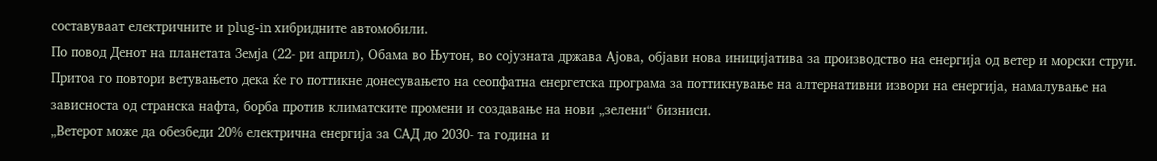составуваат електричните и plug-in хибридните автомобили.
По повод Денот на планетата Земја (22- ри април), Обама во Њутон, во сојузната држава Ајова, објави нова иницијатива за производство на енергија од ветер и морски струи. Притоа го повтори ветувањето дека ќе го поттикне донесувањето на сеопфатна енергетска програма за поттикнување на алтернативни извори на енергија, намалување на зависноста од странска нафта, борба против климатските промени и создавање на нови „зелени“ бизниси.
„Ветерот може да обезбеди 20% електрична енергија за САД до 2030- та година и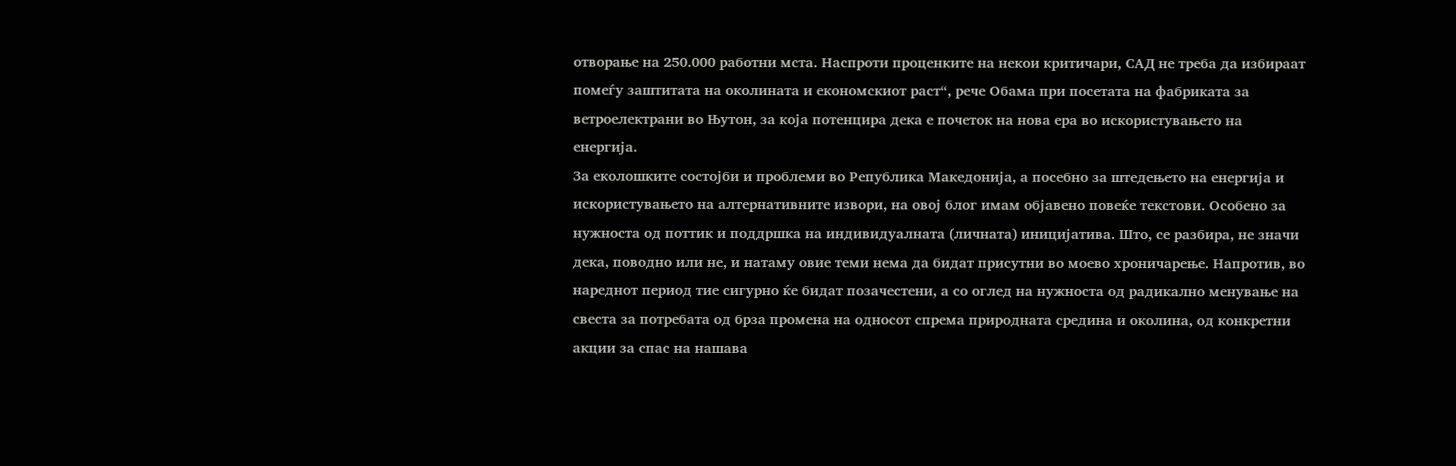отворање на 250.000 работни мста. Наспроти проценките на некои критичари, САД не треба да избираат помеѓу заштитата на околината и економскиот раст“, рече Обама при посетата на фабриката за ветроелектрани во Њутон, за која потенцира дека е почеток на нова ера во искористувањето на енергија.
За еколошките состојби и проблеми во Република Македонија, а посебно за штедењето на енергија и искористувањето на алтернативните извори, на овој блог имам објавено повеќе текстови. Особено за нужноста од поттик и поддршка на индивидуалната (личната) иницијатива. Што, се разбира, не значи дека, поводно или не, и натаму овие теми нема да бидат присутни во моево хроничарење. Напротив, во нареднот период тие сигурно ќе бидат позачестени, а со оглед на нужноста од радикално менување на свеста за потребата од брза промена на односот спрема природната средина и околина, од конкретни акции за спас на нашава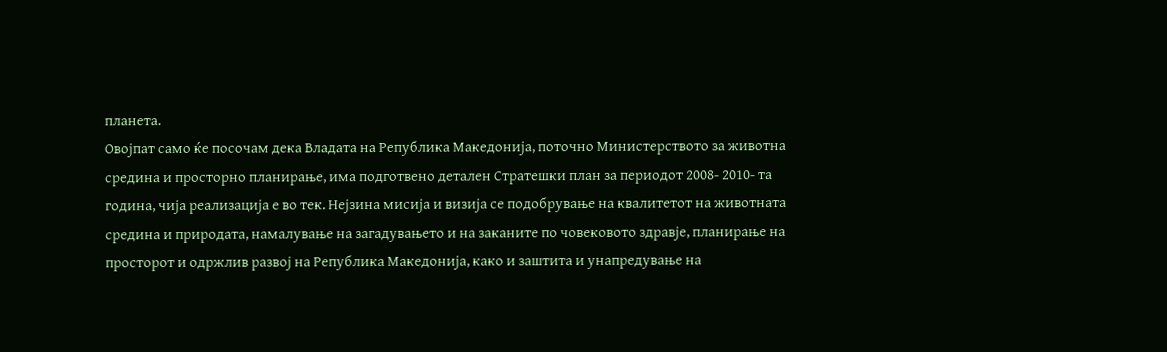планета.
Овојпат само ќе посочам дека Владата на Република Македонија, поточно Министерството за животна средина и просторно планирање, има подготвено детален Стратешки план за периодот 2008- 2010- та година, чија реализација е во тек. Нејзина мисија и визија се подобрување на квалитетот на животната средина и природата, намалување на загадувањето и на заканите по човековото здравје, планирање на просторот и одржлив развој на Република Македонија, како и заштита и унапредување на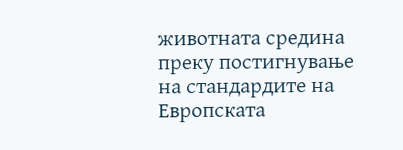животната средина преку постигнување на стандардите на Европската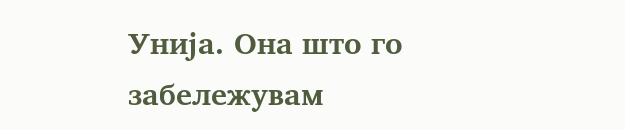Унија. Она што го забележувам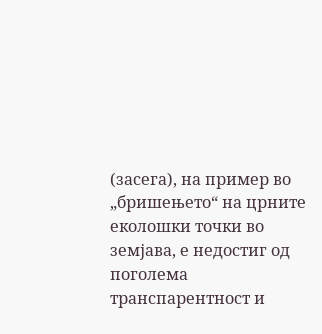(засега), на пример во „бришењето“ на црните еколошки точки во земјава, е недостиг од поголема транспарентност и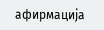афирмација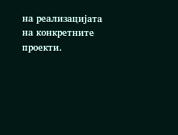на реализацијата на конкретните проекти.